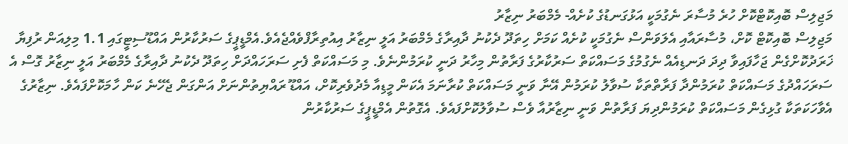މަޖިލިސް ބޮއިކޮޓްކޮށް ހުރެ މުސާރަ ނެގުމަކީ އަޅުގަނޑުގެ ކުށެއް- މެމްބަރު ނިޒާރު
މަޖިލިސް ބޮއިކޮޓް ކޮށް، މުސާރައާއި އެލަވަންސް ނެގުމަކީ ކުށެއް ކަމަށް ހިތަދޫ ދެކުނު ދާއިރާގެ މެމްބަރު އަލީ ނިޒާރު އިއުތިރާފްވެއްޖެއެވެ.އެމްޑީޕީގެ ސަރުކާރުން އައްޑޫސިޓީގައި 1.1 މިލިއަން ރުފިޔާ ޚަރަދުކޮށްގެން ޖަހާފައިވާ ދިދަ ދަނޑިއެއް ނެގުމުގެ މަސައްކަތް ސަރުކާރުގެ ފަރާތުން މިހާރު ދަނީ ކުރަމުންނެވެ. މި މަސައްކަތް ފެށި ސަރަހައްދަށް ހިތަދޫ ދެކުނު ދާއިރާގެ މެމްބަރު އަލީ ނިޒާރު ގޮސް އެ ސަރަހައްދުގެ މަސައްކަތް ކުރަމުންދާ ފަރާތްތަކާ ސުވާލު ކުރަމުން އޭނާ ވަނީ މަސައްކަތް ކުރާނަމަ އެކަން މީޑިއާ މެދުވެރިކޮށް، އައްޑޫ ރައްޔިތުންނަށް އަންގަން ޖެހޭނެ ކަން ހާމަކޮށްފައެވެ. ނިޒާރުގެ އެވާހަކަތަކާ ގުޅިގެން މަސައްކަތް ކުރަމުންދިޔަ ފަރާތުން ވަނީ ނިޒާރުއާ ވެސް ސުވާލުކޮށްފައެވެ. އެގޮތުން އެމްޑީޕީގެ ސަރުކާރުން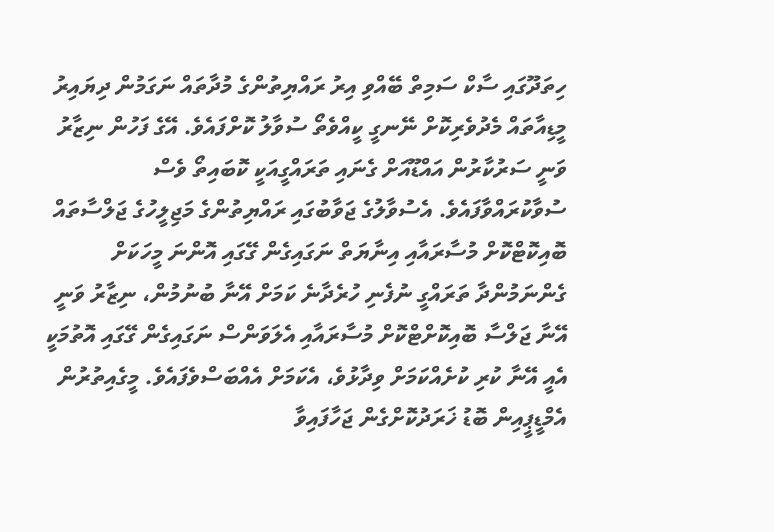ހިތަދޫގައި ސާކް ސަމިތް ބޭއްވި އިރު ރައްޔިތުންގެ މުދާތައް ނަގަމުން ދިޔައިރު މީޑިއާތައް މެދުވެރިކޮށް ނޭނގީ ކީއްވެތޯ ސުވާލު ކޮށްފައެވެ. އޭގެ ފަހުން ނިޒާރު ވަނީ ސަރުކާރުން އައްޑޫއަށް ގެނައި ތަރައްގީއަކީ ކޮބައިތޯ ވެސް ސުވާކުރައްވާފައެވެ. އެސުވާލުގެ ޖަވާބުގައި ރައްޔިތުންގެ މަޖިލީހުގެ ޖަލްސާތައް ބޮއިކޮޓްކޮށް މުސާރައާއި އިނާޔަތް ނަގައިގެން ގޭގައި އޮންނަ މީހަކަށް ގެންނަމުންދާ ތަރައްގީ ނުފެނި ހުރެދާނެ ކަމަށް އޭނާ ބުނުމުން، ނިޒާރު ވަނީ އޭނާ ޖަލްސާ ބޮއިކޮށްޓްކޮށް މުސާރައާއި އެލަވަންސް ނަގައިގެން ގޭގައި އޮތުމަކީ އެއީ އޭނާ ކުރި ކުށެއްކަމަށް ވިދާޅުވެ، އެކަމަށް އެއްބަސްވެފައެވެ. މީގެއިތުރުން އެމްޑީޕީއިން ބޮޑު ޚަރަދުކޮށްގެން ޖަހާފައިވާ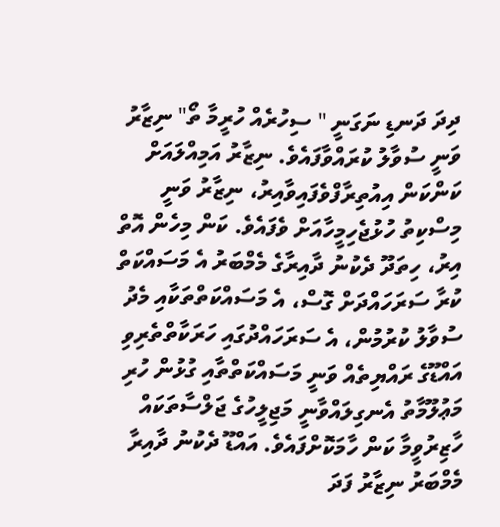ދިދަ ދަނޑި ނަގަނީ " ސިހުރެއް ހުރީމާ ތޯ" ނިޒާރު ވަނީ ސުވާލު ކުރައްވާފައެވެ. ނިޒާރު އަމިއްލައަށް ކަންކަން އިއުތިރާފްވެފައިވާއިރު، ނިޒާރު ވަނީ މިސްކިތު ހުޅުޖެހިމީހާއަށް ވެފައެވެ. ކަން މިހެން އޮތް އިރު، ހިތަދޫ ދެކުނު ދާއިރާގެ މެމްބަރު އެ މަސައްކަތް ކުރާ ސަރަހައްދަށް ގޮސް، އެ މަސައްކަތްތަކާއި މެދު ސުވާލު ކުރުމުން، އެ ސަރަހައްދުގައި ހަރަކާތްތެރިވި އައްޑޫގެ ރައްޔިތެއް ވަނީ މަސައްކަތްތާއި ގުޅުން ހުރި މަޢުލޫމާތު އެނގިލައްވާނީ މަޖިލީހުގެ ޖަލްސާތަކައް ހާޒިރުވީމާ ކަން ހާމަކޮށްފައެވެ. އައްޑޫ ދެކުނު ދާއިރާ މެމްބަރު ނިޒާރު ފަދަ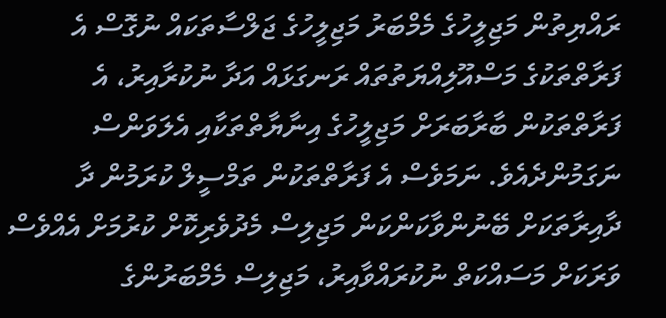ރައްޔިތުން މަޖިލީހުގެ މެމްބަރު މަޖިލީހުގެ ޖަލްސާތަކައް ނުގޮސް އެ ފަރާތްތަކުގެ މަސްއޫލިއްޔަތުތައް ރަނގަޅައް އަދާ ނުކުރާއިރު، އެ ފަރާތްތަކުން ބާރާބަރަށް މަޖިލީހުގެ އިނާޔާތްތަކާއި އެލަވަންސް ނަގަމުންދެއެވެ. ނަމަވެސް އެ ފަރާތްތަކުން ތަމްސީލް ކުރަމުން ދާ ދާއިރާތަކަށް ބޭނުންވާކަންކަން މަޖިލިސް މެދުވެރިކޮށް ކުރުމަށް އެއްވެސް ވަރަކަށް މަސައްކަތް ނުކުރައްވާއިރު، މަޖިލިސް މެމްބަރުންގެ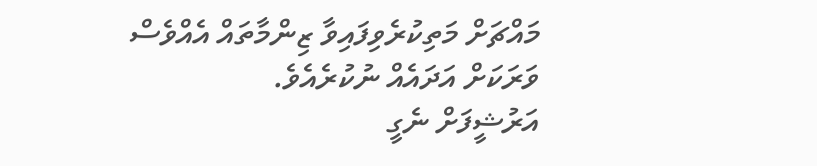މައްޗަށް މަތިކުރެވިފައިވާ ޒިންމާތައް އެއްވެސް ވަރަކަށް އަދައެއް ނުކުރެއެވެ.
އަރުޝީފަށް ނެގީ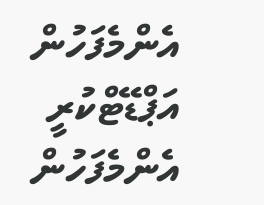އެންމެފަހުން އަޕްޑޭޓްކުރީ
އެންމެފަހުން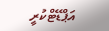އަޕްޑޭޓްކުރީ